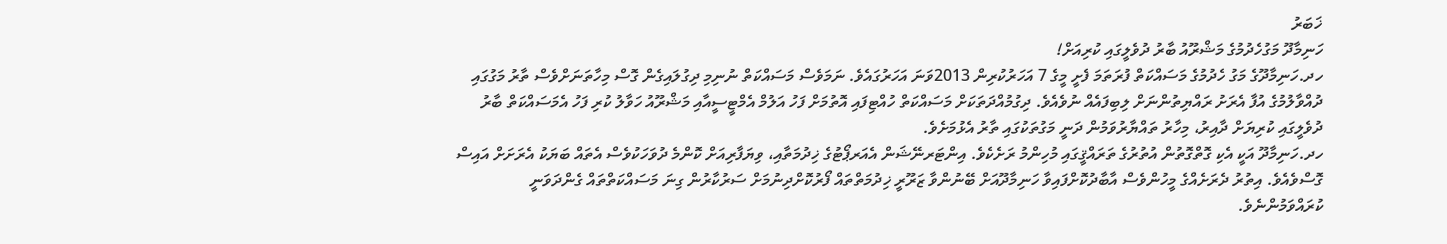ޚަބަރު
ހަނިމާދޫ މަގުހެދުމުގެ މަޝްރޫއު ބާރު ދުވެލީގައި ކުރިއަށް!
ހދ.ހަނިމާދޫގެ މަގު ހެދުމުގެ މަސައްކަތް ފުރަތަމަ ފެށީ މީގެ 7 އަހަރުކުރިން 2013ވަނަ އަހަރުގައެވެ. ނަމަވެސް މަސައްކަތް ނުނިމި ދިގުލައިގެން ގޮސް މިހާތަނަށްވެސް ތާރު މަގުގައި ދުއްވާލުމުގެ އުފާ އެރަށު ރައްޔިތުންނަށް ލިބިފައެއް ނުވެއެވެ. ދިގުމުއްދަތަކަށް މަސައްކަތް ހުއްޓިފައި އޮތުމަށް ފަހު އަލުމް އެމްޓީސީއާއި މަޝްރޫއު ހަވާލު ކުރި ފަހު އެމަސައްކަތް ބާރު ދުވެލީގައި ކުރިޔަށް ދާއިރު، މިހާރު ތައްޔާރުވަމުން ދަނީ މަގުތަކުގައި ތާރު އެޅުމަށެވެ.
ހދ.ހަނިމާދޫ އަކީ އެކި ގޮތްގޮތުން އުތުރުގެ ތަރައްޤީގައި މުހިންމު ރަށެކެވެ. އިންޓަރނޭޝަން އެއަރޕޯޓުގެ ޚިދުމަތާއި، ވިޔަފާރިއަށް ކޮންމެ ދުވަހަކުވެސް އެތައް ބަޔަކު އެރަށަށް އައިސް ގޮސްވެއެވެ. އިތުރު ދެރަށެއްގެ މީހުންވެސް އާބާދުކޮށްފައިވާ ހަނިމާދޫއަށް ބޭނުންވާ ޒަރޫރީ ޚިދުމަތްތައް ފޯރުކޮށްދިނުމަށް ސަރުކާރުން ގިނަ މަސައްކަތްތައް ގެންދަވަނީ ކުރައްވަމުންނެވެ.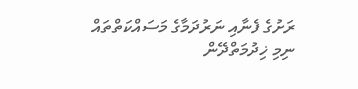ރަށުގެ ފެނާއި ނަރުދަމާގެ މަސައްކަތްތައް ނިމި ޚިދުމަތްދޭން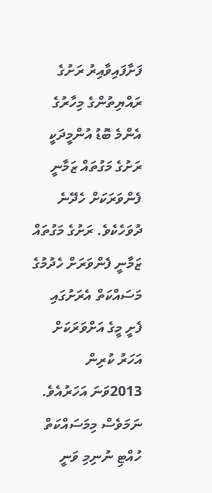ފަށާފައިވާއިރު ރަށުގެ ރައްޔިތުންގެ މިހާރުގެ އެންމެ ބޮޑު އުންމީދަކީ ރަށުގެ މަގުތައް ޒަމާނީ ފެންވަރަކަށް ހެދޭނެ ދުވަހެކެވެ. ރަށުގެ މަގުތައް ޒަމާނީ ފެންވަރަށް ހެދުމުގެ މަސައްކަތް އެރަށުގައި ފެށީ މީގެ އަށްވަރަކަށް އަހަރު ކުރިން 2013ވަނަ އަހަރުއެވެ. ނަމަވެސް މިމަސައްކަތް ހުއްޓި ނުނިމި ވަނީ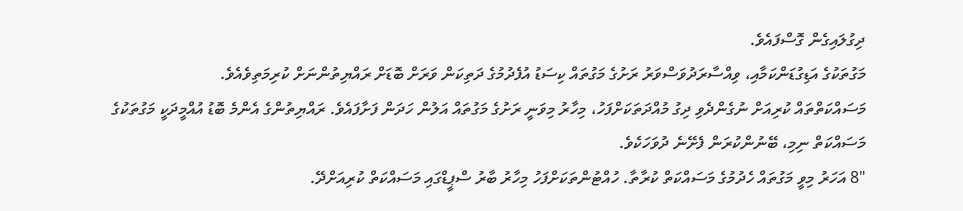ދިގުލައިގެން ގޮސްފައެވެ.
މަގުތަކުގެ އަޑިގުޑަންކަމާއި، ވިއްސާރަދުވަސްވަރު ރަށުގެ މަގުތައް ކިސަޑު އުފެދުމުގެ ދަތިކަން ވަރަށް ބޮޑަށް ރައްޔިތުންނަށް ކުރިމަތިވެއެވެ.
މަސައްކަތްތައް ކުރިއަށް ނުގެންދެވި ދިގު މުއްދަތަކަށްފަހު، މިހާރު މިވަނީ ރަށުގެ މަގުތައް އަލުން ހަދަން ފަށާފައެވެ. ރައްޔިތުންގެ އެންމެ ބޮޑު އުއްމީދަކީ މަގުތަކުގެ މަސައްކަތް ނިމި، ބޭނުންކުރަން ފެށޭނެ ދުވަހަކެވެ.
"8 އަހަރު މިވީ މަގުތައް ހެދުމުގެ މަސައްކަތް ކުރާތާ. ހުއްޓުންތަކަށްފަހު މިހާރު ބާރު ސްޕީޑްގައި މަސައްކަތް ކުރިއަށްދޭ.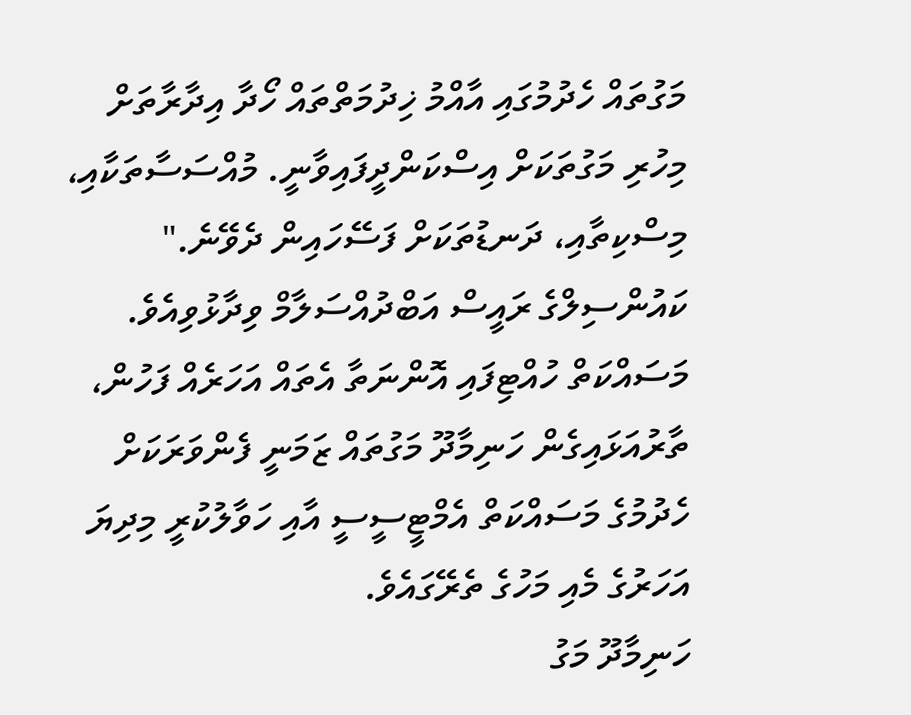މަގުތައް ހެދުމުގައި އާއްމު ޚިދުމަތްތައް ހޯދާ އިދާރާތަށް މިހުރި މަގުތަކަށް އިސްކަންދީފައިވާނީ. މުއްސަސާތަކާއި، މިސްކިތާއި، ދަނޑުތަކަށް ފަސޭހައިން ދެވޭނެ." ކައުންސިލްގެ ރައީސް އަބްދުއްސަލާމް ވިދާޅުވިއެވެ.
މަސައްކަތް ހުއްޓިފައި އޮންނަތާ އެތައް އަހަރެއް ފަހުން، ތާރުއަޅައިގެން ހަނިމާދޫ މަގުތައް ޒަމަނީ ފެންވަރަކަށް ހެދުމުގެ މަސައްކަތް އެމްޓީސީސީ އާއި ހަވާލުކުރީ މިދިޔަ އަހަރުގެ މެއި މަހުގެ ތެރޭގައެވެ.
ހަނިމާދޫ މަގު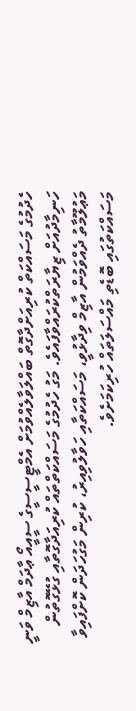ހެދުމުގެ މަސައްކަތް ކުރިއަށްދާގޮތް ބައްލަވާލެއްވުމަށް އެމްޓީސީސީގެ ސީއީއޯ ޢާދަމް އާޒިމް ވަނީ ހަނިމާދުއަށް ޒިޔާރަތްކުރައްވާފައެވެ. މަގު ހެދުމުގެ މަސައްކަތްތައް ކުރިއަދާގޮތާއި ގުޅޭގޮތުން މަޢުލޫމާތު ދެއްވަމުން އާޒިމް ވިދާޅުވީ، މަސައްކަތާއި ހަވާލުވިއިރު، ކުރިން މަގުހަދަން ކޮށްފައިވާ މަސައްކަތުގައި ބޮޑެތި މައްސަލަތައް ހުރިކަމަށެވެ.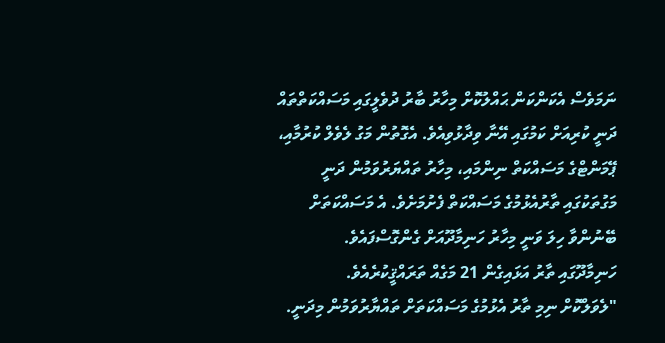ނަމަވެސް އެކަންކަން ޙައްލުކޮށް މިހާރު ބާރު ދުވެލީގައި މަސައްކަތްތައް ދަނީ ކުރިއަށް ކަމުގައި އޭނާ ވިދާޅުވިއެވެ. އެގޮތުން މަގު ލެވެލް ކުރުމާއި، ޕޭމަންޓްގެ މަސައްކަތް ނިންމައި، މިހާރު ތައްޔަރުވަމުން ދަނީ މަގުތަކުގައި ތާރުއެޅުމުގެ މަސައްކަތް ފެށުމަށެވެ. އެ މަސައްކަތަށް ބޭނުންވާ ހިލަ ވަނީ މިހާރު ހަނިމާދޫއަށް ގެންގޮސްފައެވެ.
ހަނިމާދޫގައި ތާރު އަޅައިގެން 21 މަގެއް ތަރައްޤީކުރެއެވެ.
"ލެވަލްކޮށް ނިމި ތާރު އެޅުމުގެ މަސައްކަތަށް ތައްޔާރުވަމުން މިދަނީ.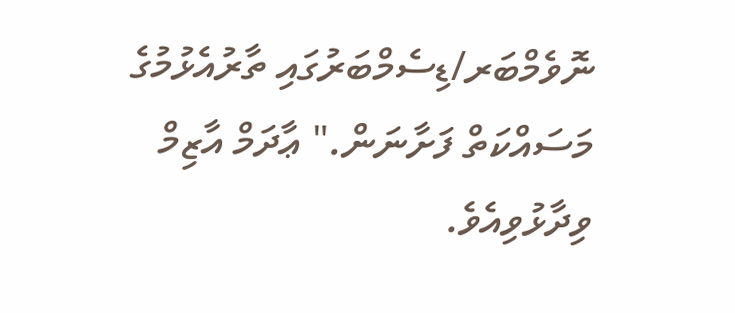ނޮވެމްބަރ/ޑިސެމްބަރުގައި ތާރުއެޅުމުގެ މަސައްކަތް ފަށާނަން." ޢާދަމް އާޒިމް ވިދާޅުވިއެވެ.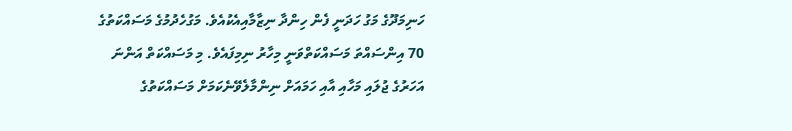ހަނިމަދޫގެ މަގު ހަދަނީ ފެން ހިންދާ ނިޒާމާއިއެކުއެވެ. މަގުހެދުމުގެ މަސައްކަތުގެ 70 އިންސައްތަ މަސައްކަތްވަނީ މިހާރު ނިމިފައެވެ. މި މަސައްކަތް އަންނަ އަހަރުގެ ޖުލައި މަހާއި އާއި ހަމައަށް ނިންމާލެވޭނެކަމަށް މަސައްކަތުގެ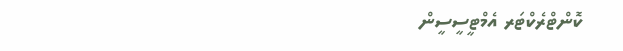ކޮންޓްރެކްޓަރ އެމްޓީސީސީން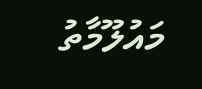މައުލޫމާތު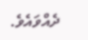ދެއްވައެވެ.